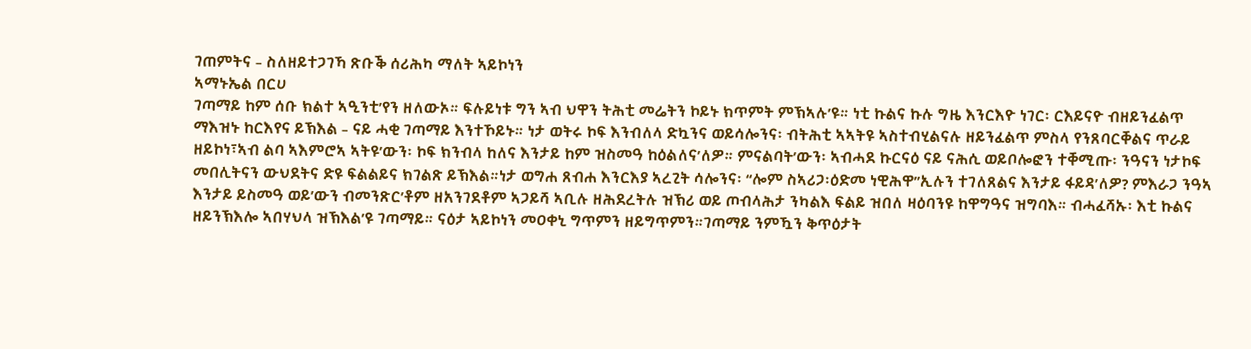ገጠምትና – ስለዘይተጋገኻ ጽቡቕ ሰሪሕካ ማለት ኣይኮነን
ኣማኑኤል በርሀ
ገጣማይ ከም ሰቡ ክልተ ኣዒንቲ’የን ዘለውኦ። ፍሉይነቱ ግን ኣብ ህዋን ትሕቲ መሬትን ኮይኑ ክጥምት ምኽኣሉ’ዩ። ነቲ ኩልና ኩሉ ግዜ እንርእዮ ነገር፡ ርእይናዮ ብዘይንፈልጥ ማእዝኑ ከርእየና ይኽእል – ናይ ሓቂ ገጣማይ እንተኾይኑ። ነታ ወትሩ ኮፍ እንብለላ ድኳንና ወይሳሎንና፡ ብትሕቲ ኣኣትዩ ኣስተብሂልናሉ ዘይንፈልጥ ምስላ የንጸባርቐልና ጥራይ ዘይኮነ፣ኣብ ልባ ኣእምሮኣ ኣትዩ’ውን፡ ኮፍ ክንብላ ከለና እንታይ ከም ዝስመዓ ከዕልለና’ለዎ። ምናልባት’ውን፡ ኣብሓደ ኩርናዕ ናይ ናሕሲ ወይቦሎፎን ተቐሚጡ፡ ንዓናን ነታኮፍ መበሊትናን ውህደትና ድዩ ፍልልይና ክገልጽ ይኽእል።ነታ ወግሐ ጸብሐ እንርእያ ኣረጊት ሳሎንና፡ “ሎም ስኣሪጋ፡ዕድመ ነዊሕዋ”ኢሉን ተገለጸልና እንታይ ፋይዳ’ለዎ? ምእራጋ ንዓኣ እንታይ ይስመዓ ወይ’ውን ብመንጽር’ቶም ዘአንገደቶም ኣጋይሻ ኣቢሉ ዘሕደረትሉ ዝኽሪ ወይ ጦብላሕታ ንካልእ ፍልይ ዝበለ ዛዕባንዩ ከዋግዓና ዝግባእ። ብሓፈሻኡ፡ እቲ ኩልና ዘይንኽእሎ ኣበሃህላ ዝኽእል’ዩ ገጣማይ። ናዕታ ኣይኮነን መዐቀኒ ግጥምን ዘይግጥምን።ገጣማይ ንምዃን ቅጥዕታት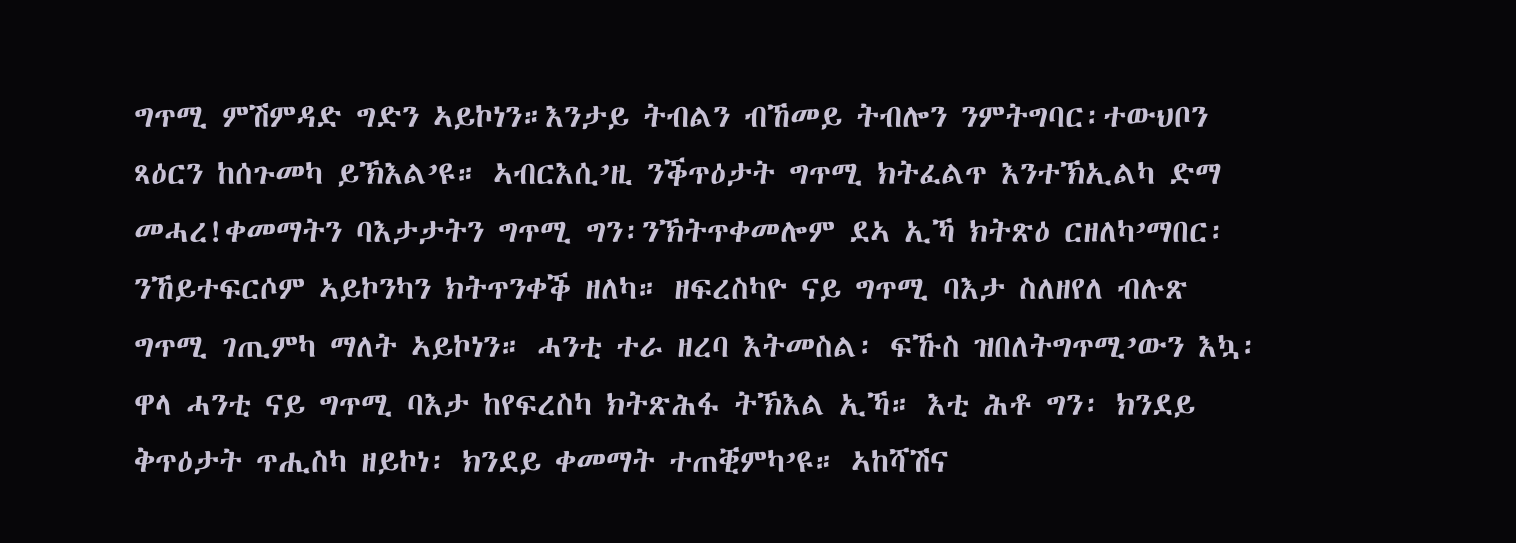ግጥሚ ምሽምዳድ ግድን ኣይኮነን።እንታይ ትብልን ብኸመይ ትብሎን ንምትግባር፡ተውህቦን ጻዕርን ከሰጉመካ ይኽእል’ዩ። ኣብርእሲ’ዚ ንቕጥዕታት ግጥሚ ክትፈልጥ እንተኽኢልካ ድማ መሓረ!ቀመማትን ባእታታትን ግጥሚ ግን፡ንኽትጥቀመሎም ደኣ ኢኻ ክትጽዕ ርዘለካ’ማበር፡ ንኸይተፍርሶም ኣይኮንካን ክትጥንቀቕ ዘለካ። ዘፍረስካዮ ናይ ግጥሚ ባእታ ስለዘየለ ብሉጽ ግጥሚ ገጢምካ ማለት ኣይኮነን። ሓንቲ ተራ ዘረባ እትመስል፡ ፍኹስ ዝበለትግጥሚ’ውን እኳ፡ ዋላ ሓንቲ ናይ ግጥሚ ባእታ ከየፍረስካ ክትጽሕፋ ትኽእል ኢኻ። እቲ ሕቶ ግን፡ ክንደይ ቅጥዕታት ጥሒስካ ዘይኮነ፡ ክንደይ ቀመማት ተጠቒምካ’ዩ። ኣከሻሽና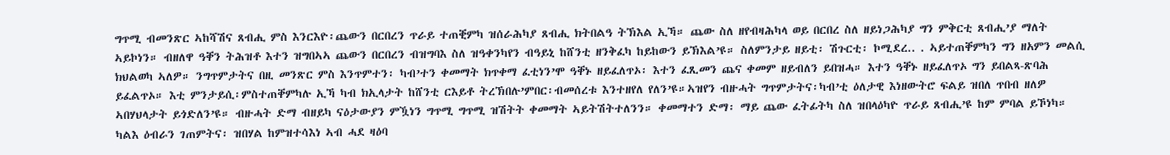ግጥሚ ብመንጽር ኣከሻሽና ጸብሒ ምስ እንርእዮ፡ጨውን በርበረን ጥራይ ተጠቒምካ ዝሰራሕካያ ጸብሒ ክትበልዓ ትኽእል ኢኻ። ጨው ስለ ዘየብዛሕካላ ወይ በርበረ ስለ ዘይነጋሕካያ ግን ምቅርቲ ጸብሒ’ያ ማለት ኣይኮነን። ብዘለዋ ዓቐን ትሕዝቶ እተን ዝግበኣኣ ጨውን በርበረን ብዝግባእ ስለ ዝዓቀንካየን ብዓይኒ ከሸንቲ ዘንቅፈካ ከይከውን ይኽእል’ዩ። ስለምንታይ ዘይቲ፡ ሽጉርቲ፡ ኮሚደረ.. . ኣይተጠቐምካን ግን ዘአምን መልሲ ክህልወካ ኣለዎ። ንግጥምታትና በዚ መንጽር ምስ እንጥምተን፡ ካብ’ተን ቀመማት ክጥቀማ ፈቲነን’ሞ ዓቐኑ ዘይፈለጥኦ፡ እተን ፈጺመን ጨና ቀመም ዘይብለን ይበዝሓ። እተን ዓቐኑ ዘይፈለጥኦ ግን ይበልጻ-ጽባሕ ይፈልጥኦ። እቲ ምንታይሲ፡ምስተጠቐምካሉ ኢኻ ካብ ክኢላታት ከሸንቲ ርእይቶ ትረኽበሉ’ምበር፡ብመሰረቱ እንተዘየለ የለን’ዩ።ኣዝየን ብዙሓት ግጥምታትና፡ካብ’ቲ ዕለታዊ እነዘውትሮ ፍልይ ዝበለ ጥበብ ዘለዎ ኣበሃህላታት ይጎድለን’ዩ። ብዙሓት ድማ ብዘይካ ናዕታውያን ምዃነን ግጥሚ ግጥሚ ዝሽትት ቀመማት ኣይትሽትተለንን። ቀመማተን ድማ፡ ማይ ጨው ፈትፊትካ ስለ ዝበላዕካዮ ጥራይ ጸብሒ’ዩ ከም ምባል ይኾነካ። ካልእ ዕብራን ገጠምትና፡ ዝበሃል ከምዝተሳእነ ኣብ ሓደ ዛዕባ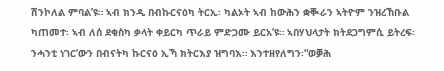ሽንኮለል ምባል’ዩ። ኣብ ክንዲ በብኩርናዕካ ትርኢ፡ ካልኦት ኣብ ከውሕን ቋቚራን ኣትዮም ንዝረኸቡል ካጠመተ፡ ኣብ ለሰ ደቂስካ ቃላት ቀይርካ ጥራይ ምድጋሙ ይርአ’ዩ። ኣበሃህላታት ክትደጋግምሲ ይትረፍ፡ንሓንቲ ነገር’ውን በብናትካ ኩርናዕ ኢኻ ክትርእያ ዝግባእ። እንተዘየለግን፡“ወቓሕ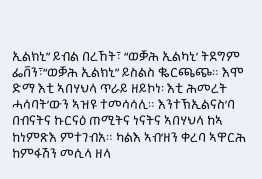ኢልክኒ” ይብል በረኸት፣ “ወቓሕ ኢልካኒ’ ትደግም ፌቨን፣“ወቓሕ ኢልክኒ” ይስልስ ቈርጫጭ። እሞ ድማ እቲ ኣበሃህላ ጥራይ ዘይኮነ፡ እቲ ሕመረት ሓሳባት’ውን ኣዝዩ ተመሳሳሊ። እንተኽኢልናስ’ባ በብናትና ኩርናዕ ጠሚትና ነናትና ኣበሃህላ ከኣ ከነምጽእ ምተገብአ። ካልእ ኣብ’ዘን ቀረባ ኣዋርሕ ከምፋሽን መሲላ ዘላ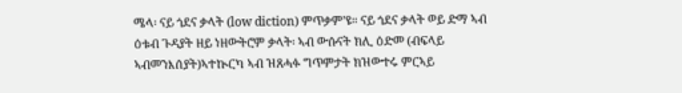ሜላ፡ ናይ ጎደና ቃላት (low diction) ምጥቃም’ዩ። ናይ ጎደና ቃላት ወይ ድማ ኣብ ዕቱብ ጉዳያት ዘይ ነዘውትሮም ቃላት፡ ኣብ ውሱናት ክሊ ዕድመ (ብፍላይ ኣብመንእሰያት)ኣተኲርካ ኣብ ዝጸሓፉ ግጥምታት ክዝውተሩ ምርኣይ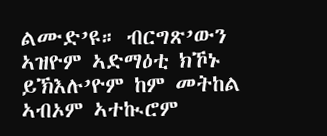ልሙድ’ዩ። ብርግጽ’ውን ኣዝዮም ኣድማዕቲ ክኾኑ ይኽእሉ’ዮም ከም መትከል ኣብኦም ኣተኲሮም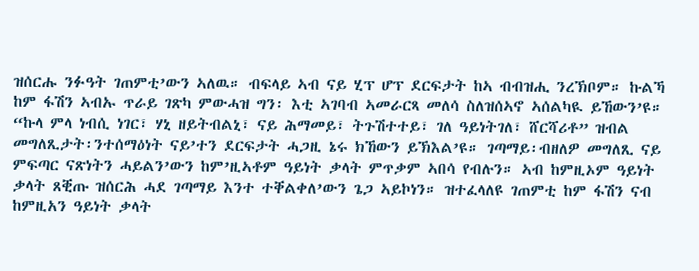ዝሰርሑ ንፉዓት ገጠምቲ’ውን ኣለዉ። ብፍላይ ኣብ ናይ ሂፕ ሆፕ ደርፍታት ከኣ ብብዝሒ ንረኽቦም። ኩልኻ ከም ፋሽን ኣብኡ ጥራይ ገጽካ ምውሓዝ ግን፡ እቲ ኣገባብ ኣመራርጻ መለሳ ስለዝሰኣኖ ኣሰልካዪ ይኸውን’ዩ። “ኩላ ምላ ነብሲ ነገር፣ ሃኒ ዘይትብልኒ፣ ናይ ሕማመይ፣ ትጉሽተተይ፣ ገለ ዓይነትገለ፣ ሸርሻሪቶ” ዝብል መግለጺታት፡ንተሰማዕነት ናይ’ተን ደርፍታት ሓጋዚ ኔሩ ክኸውን ይኽእል’ዩ። ገጣማይ፡ብዘለዎ መግለጺ ናይ ምፍጣር ናጽነትን ሓይልን’ውን ከም’ዚኣቶም ዓይነት ቃላት ምጥቃም ኣበሳ የብሉን። ኣብ ከምዚኦም ዓይነት ቃላት ጸቒጡ ዝሰርሕ ሓደ ገጣማይ እንተ ተቐልቀለ’ውን ጌጋ ኣይኮነን። ዝተፈላለዩ ገጠምቲ ከም ፋሽን ናብ ከምዚአን ዓይነት ቃላት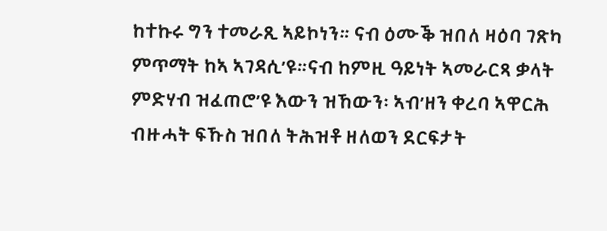ከተኩሩ ግን ተመራጺ ኣይኮነን። ናብ ዕሙቕ ዝበለ ዛዕባ ገጽካ ምጥማት ከኣ ኣገዳሲ’ዩ።ናብ ከምዚ ዓይነት ኣመራርጻ ቃላት ምድሃብ ዝፈጠሮ’ዩ እውን ዝኸውን፡ ኣብ’ዘን ቀረባ ኣዋርሕ ብዙሓት ፍኹስ ዝበለ ትሕዝቶ ዘለወን ደርፍታት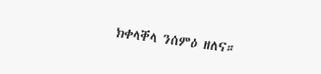ክቀላቐላ ንሰምዕ ዘለና።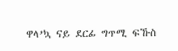ዋላ’ኳ ናይ ደርፊ ግጥሚ ፍኹስ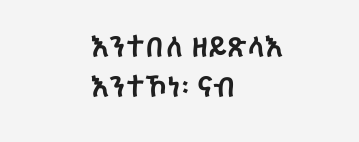እንተበለ ዘይጽላእ እንተኾነ፡ ናብ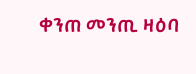ቀንጠ መንጢ ዛዕባ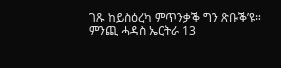ገጹ ከይስዕረካ ምጥንቃቕ ግን ጽቡቕ’ዩ።
ምንጪ ሓዳስ ኤርትራ 13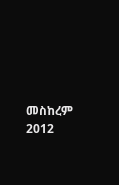መስከረም 2012